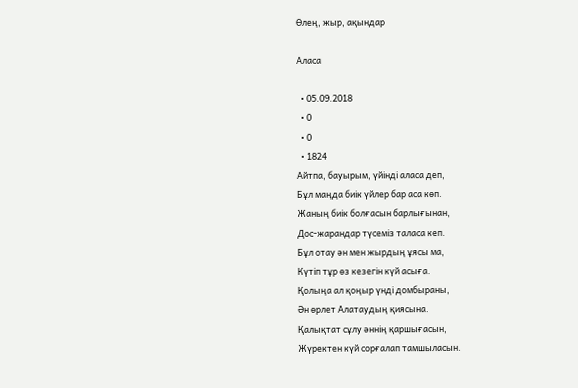Өлең, жыр, ақындар

Аласа

  • 05.09.2018
  • 0
  • 0
  • 1824
Айтпа, бауырым, үйінді аласа деп,
Бұл маңда биік үйлер бар аса көп.
Жаның биік болғасын барлығынан,
Дос-жарандар түсеміз таласа кеп.
Бұл отау ән мен жырдың ұясы ма,
Күтіп тұр өз кезегін күй асыға.
Қолыңа ал қоңыр үнді домбыраны,
Ән өрлет Алатаудың қиясына.
Қалықтат сұлу әннің қаршығасын,
Жүректен күй сорғалап тамшыласын.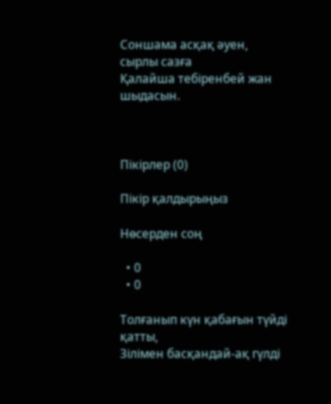Соншама асқақ әуен, сырлы сазға
Қалайша тебіренбей жан шыдасын.



Пікірлер (0)

Пікір қалдырыңыз

Нөсерден соң

  • 0
  • 0

Толғанып күн қабағын түйді қатты,
Зілімен басқандай-ақ гүлді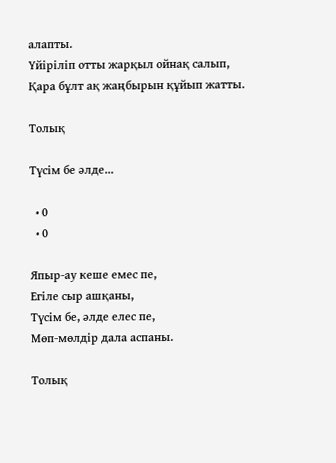алапты.
Үйіріліп отты жарқыл ойнақ салып,
Қара бұлт ақ жаңбырын құйып жатты.

Толық

Түсім бе әлде...

  • 0
  • 0

Япыр-ау кеше емес пе,
Егіле сыр ашқаны,
Түсім бе, әлде елес пе,
Мөп-мөлдір дала аспаны.

Толық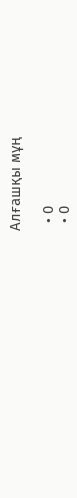Алғашқы мұң

  • 0
  • 0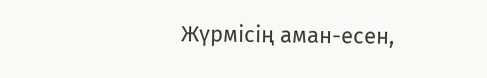Жүрмісің аман-есен,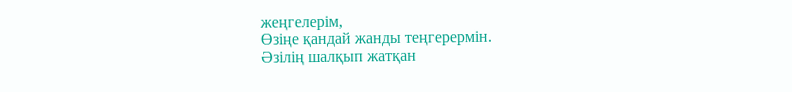жеңгелерім,
Өзіңе қандай жанды теңгерермін.
Әзілің шалқып жатқан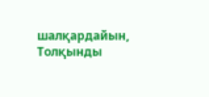шалқардайын,
Толқынды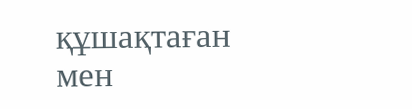құшақтаған мен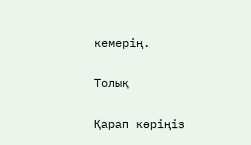кемерің.

Толық

Қарап көріңіз